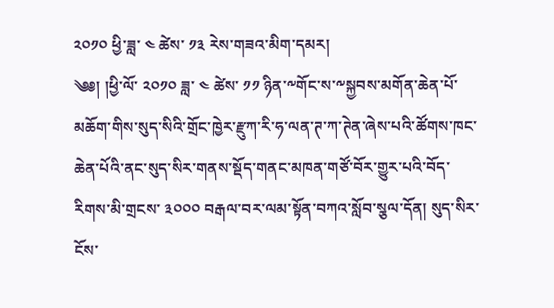༢༠༡༠ ཕྱི་ཟླ་ ༤ ཚེས་ ༡༣ རེས་གཟའ་མིག་དམར།
༄༅། །ཕྱི་ལོ་ ༢༠༡༠ ཟླ་ ༤ ཚེས་ ༡༡ ཉིན་༸གོང་ས་༸སྐྱབས་མགོན་ཆེན་པོ་མཆོག་གིས་སུད་སིའི་གྲོང་ཁྱེར་རྫུཀ་རི་ཧ་ལན་ཊ་ཀ་ཊེན་ཞེས་པའི་ཚོགས་ཁང་ཆེན་པོའི་ནང་སུད་སིར་གནས་སྡོད་གནང་མཁན་གཙོ་བོར་གྱུར་པའི་བོད་རིགས་མི་གྲངས་ ༣༠༠༠ བརྒལ་བར་ལམ་སྟོན་བཀའ་སློབ་སྕལ་དོན། སུད་སིར་ངོས་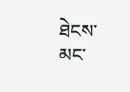ཐེངས་མང་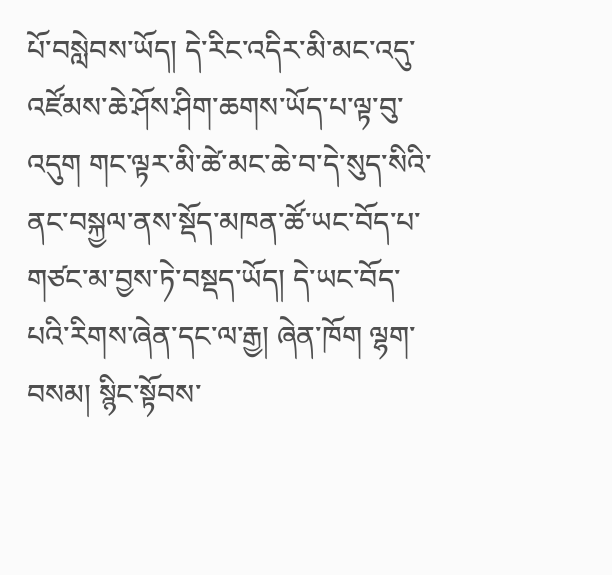པོ་བསླེབས་ཡོད། དེ་རིང་འདིར་མི་མང་འདུ་འཛོམས་ཆེ་ཤོས་ཤིག་ཆགས་ཡོད་པ་ལྟ་བུ་འདུག གང་ལྟར་མི་ཚེ་མང་ཆེ་བ་དེ་སུད་སིའི་ནང་བསྐྱལ་ནས་སྡོད་མཁན་ཚོ་ཡང་བོད་པ་གཙང་མ་བྱས་ཏེ་བསྡད་ཡོད། དེ་ཡང་བོད་པའི་རིགས་ཞེན་དང་ལ་རྒྱ། ཞེན་ཁོག ལྷག་བསམ། སྙིང་སྟོབས་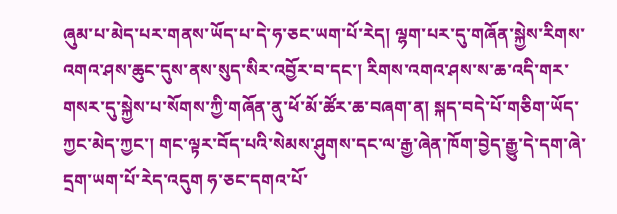ཞུམ་པ་མེད་པར་གནས་ཡོད་པ་དེ་ཧ་ཅང་ཡག་པོ་རེད། ལྷག་པར་དུ་གཞོན་སྐྱེས་རིགས་འགའ་ཤས་ཆུང་དུས་ནས་སུད་སིར་འབྱོར་བ་དང་། རིགས་འགའ་ཤས་ས་ཆ་འདི་གར་གསར་དུ་སྐྱེས་པ་སོགས་ཀྱི་གཞོན་ནུ་ཕོ་མོ་ཚོར་ཆ་བཞག་ན། སྐད་བདེ་པོ་གཅིག་ཡོད་ཀྱང་མེད་ཀྱང་། གང་ལྟར་བོད་པའི་སེམས་ཤུགས་དང་ལ་རྒྱ་ཞེན་ཁོག་བྱེད་རྒྱུ་དེ་དག་ཞེ་དྲག་ཡག་པོ་རེད་འདུག ཧ་ཅང་དགའ་པོ་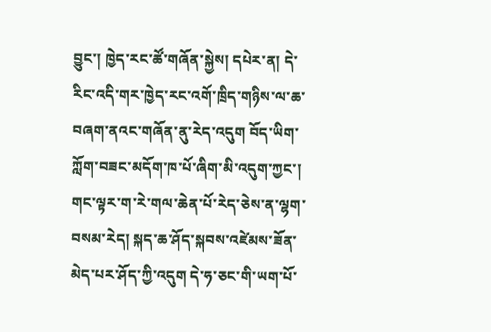བྱུང་། ཁྱེད་རང་ཚོ་གཞོན་སྐྱེས། དཔེར་ན། དེ་རིང་འདི་གར་ཁྱེད་རང་འགོ་ཁྲིད་གཉིས་ལ་ཆ་བཞག་ནའང་གཞོན་ནུ་རེད་འདུག བོད་ཡིག་ཀློག་བཟང་མདོག་ཁ་པོ་ཞིག་མི་འདུག་ཀྱང་། གང་ལྟར་ག་རེ་གལ་ཆེན་པོ་རེད་ཅེས་ན་ལྷག་བསམ་རེད། སྐད་ཆ་ཤོད་སྐབས་འཛེམས་ཟོན་མེད་པར་ཤོད་ཀྱི་འདུག དེ་ཧ་ཅང་གི་ཡག་པོ་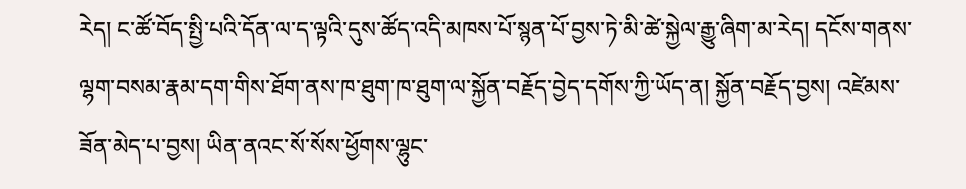རེད། ང་ཚོ་བོད་སྤྱི་པའི་དོན་ལ་ད་ལྟའི་དུས་ཚོད་འདི་མཁས་པོ་སྙན་པོ་བྱས་ཏེ་མི་ཚེ་སྐྱེལ་རྒྱུ་ཞིག་མ་རེད། དངོས་གནས་ལྷག་བསམ་རྣམ་དག་གིས་ཐོག་ནས་ཁ་ཐུག་ཁ་ཐུག་ལ་སྐྱོན་བརྗོད་བྱེད་དགོས་ཀྱི་ཡོད་ན། སྐྱོན་བརྗོད་བྱས། འཛེམས་ཟོན་མེད་པ་བྱས། ཡིན་ནའང་སོ་སོས་ཕྱོགས་ལྷུང་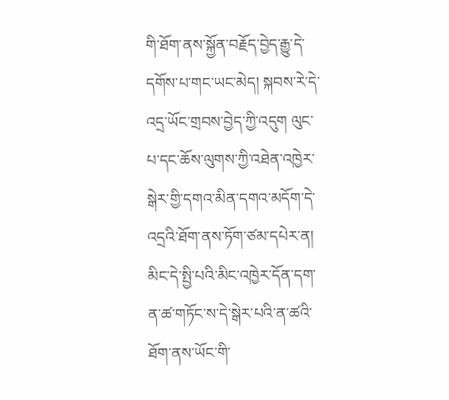གི་ཐོག་ནས་སྐྱོན་བརྗོད་བྱེད་རྒྱུ་དེ་དགོས་པ་གང་ཡང་མེད། སྐབས་རེ་དེ་འདྲ་ཡོང་གྲབས་བྱེད་ཀྱི་འདུག ལུང་པ་དང་ཆོས་ལུགས་ཀྱི་འཐེན་འཁྱེར་སྒེར་གྱི་དགའ་མིན་དགའ་མདོག་དེ་འདྲའི་ཐོག་ནས་ཏོག་ཙམ་དཔེར་ན། མིང་དེ་སྤྱི་པའི་མིང་འཁྱེར་དོན་དག་ན་ཚ་གཏོང་ས་དེ་སྒེར་པའི་ན་ཚའི་ཐོག་ནས་ཡོང་གི་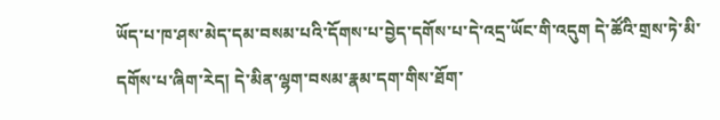ཡོད་པ་ཁ་ཤས་མེད་དམ་བསམ་པའི་དོགས་པ་བྱེད་དགོས་པ་དེ་འདྲ་ཡོང་གི་འདུག དེ་ཚོའི་གྲས་ཏེ་མི་དགོས་པ་ཞིག་རེད། དེ་མིན་ལྷག་བསམ་རྣམ་དག་གིས་ཐོག་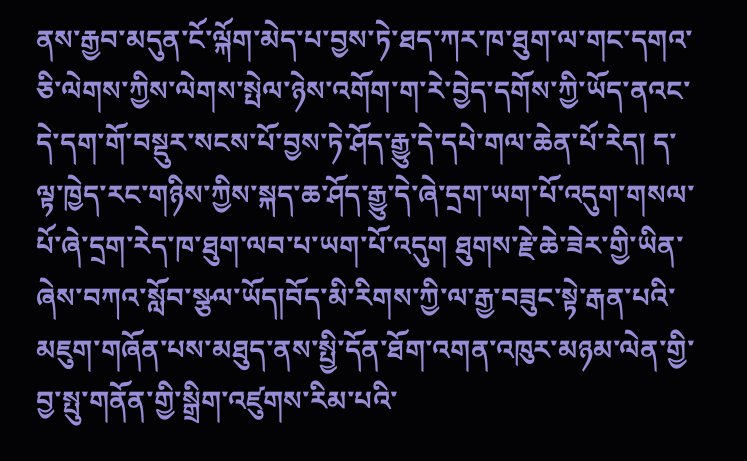ནས་རྒྱབ་མདུན་ངོ་ལྐོག་མེད་པ་བྱས་ཏེ་ཐད་ཀར་ཁ་ཐུག་ལ་གང་དགའ་ཅི་ལེགས་ཀྱིས་ལེགས་སྤེལ་ཉེས་འགོག་ག་རེ་བྱེད་དགོས་ཀྱི་ཡོད་ནའང་དེ་དག་གོ་བསྡུར་སངས་པོ་བྱས་ཏེ་ཤོད་རྒྱུ་དེ་དཔེ་གལ་ཆེན་པོ་རེད། ད་ལྟ་ཁྱེད་རང་གཉིས་ཀྱིས་སྐད་ཆ་ཤོད་རྒྱུ་དེ་ཞེ་དྲག་ཡག་པོ་འདུག་གསལ་པོ་ཞེ་དྲག་རེད་ཁ་ཐུག་ལབ་པ་ཡག་པོ་འདུག ཐུགས་རྗེ་ཆེ་ཟེར་གྱི་ཡིན་ཞེས་བཀའ་སློབ་སྩལ་ཡོད།བོད་མི་རིགས་ཀྱི་ལ་རྒྱ་བཟུང་སྟེ་རྒན་པའི་མཇུག་གཞོན་པས་མཐུད་ནས་སྤྱི་དོན་ཐོག་འགན་འཁུར་མཉམ་ལེན་གྱི་བྱ་སྤུ་གནོན་གྱི་སྒྲིག་འཛུགས་རིམ་པའི་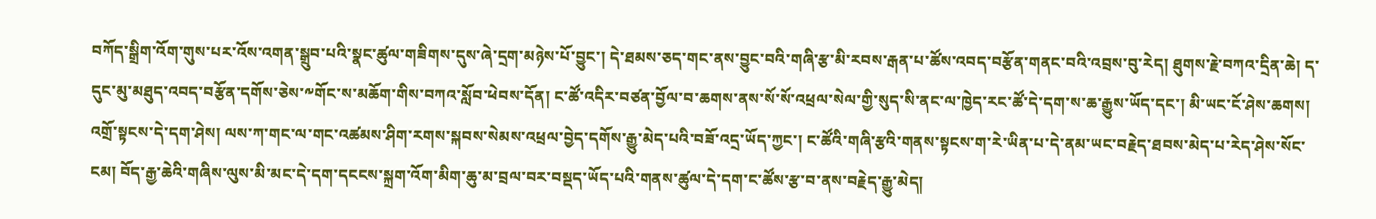བཀོད་སྒྲིག་འོག་གུས་པར་འོས་འགན་སྒྲུབ་པའི་སྣང་ཚུལ་གཟིགས་དུས་ཞེ་དྲག་མཉེས་པོ་བྱུང་། དེ་ཐམས་ཅད་གང་ནས་བྱུང་བའི་གཞི་རྩ་མི་རབས་རྒན་པ་ཚོས་འབད་བརྩོན་གནང་བའི་འབྲས་བུ་རེད། ཐུགས་རྗེ་བཀའ་དྲིན་ཆེ། ད་དུང་མུ་མཐུད་འབད་བརྩོན་དགོས་ཅེས་༸གོང་ས་མཆོག་གིས་བཀའ་སློབ་ཕེབས་དོན། ང་ཚོ་འདིར་བཙན་བྱོལ་བ་ཆགས་ནས་སོ་སོ་འཕྲལ་སེལ་གྱི་སུད་སི་ནང་ལ་ཁྱེད་རང་ཚོ་དེ་དག་ས་ཆ་རྒྱུས་ཡོད་དང་། མི་ཡང་ངོ་ཤེས་ཆགས། འགྲོ་སྟངས་དེ་དག་ཤེས། ལས་ཀ་གང་ལ་གང་འཚམས་ཤིག་རགས་སྐབས་སེམས་འཕྲལ་བྱེད་དགོས་རྒྱུ་མེད་པའི་བཟོ་འདྲ་ཡོད་ཀྱང་། ང་ཚོའི་གཞི་རྩའི་གནས་སྟངས་ག་རེ་ཡིན་པ་དེ་ནམ་ཡང་བརྗེད་ཐབས་མེད་པ་རེད་ཤེས་སོང་ངམ། བོད་རྒྱ་ཆེའི་གཞིས་ལུས་མི་མང་དེ་དག་དངངས་སྐྲག་འོག་མིག་ཆུ་མ་བྲལ་བར་བསྡད་ཡོད་པའི་གནས་ཚུལ་དེ་དག་ང་ཚོས་རྩ་བ་ནས་བརྗེད་རྒྱུ་མེད།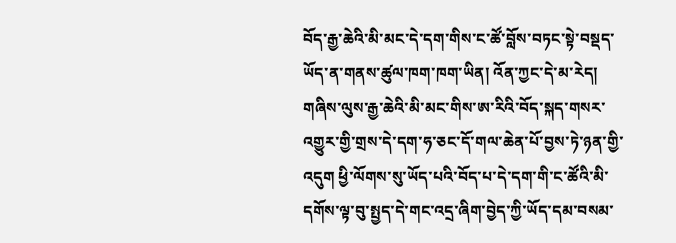བོད་རྒྱ་ཆེའི་མི་མང་དེ་དག་གིས་ང་ཚོ་བློས་བཏང་སྟེ་བསྡད་ཡོད་ན་གནས་ཚུལ་ཁག་ཁག་ཡིན། འོན་ཀྱང་དེ་མ་རེད། གཞིས་ལུས་རྒྱ་ཆེའི་མི་མང་གིས་ཨ་རིའི་བོད་སྐད་གསར་འགྱུར་གྱི་གྲས་དེ་དག་ཧ་ཅང་དོ་གལ་ཆེན་པོ་བྱས་ཏེ་ཉན་གྱི་འདུག ཕྱི་ལོགས་སུ་ཡོད་པའི་བོད་པ་དེ་དག་གི་ང་ཚོའི་མི་དགོས་ལྟ་བུ་སྤྱད་དེ་གང་འདྲ་ཞིག་བྱེད་ཀྱི་ཡོད་དམ་བསམ་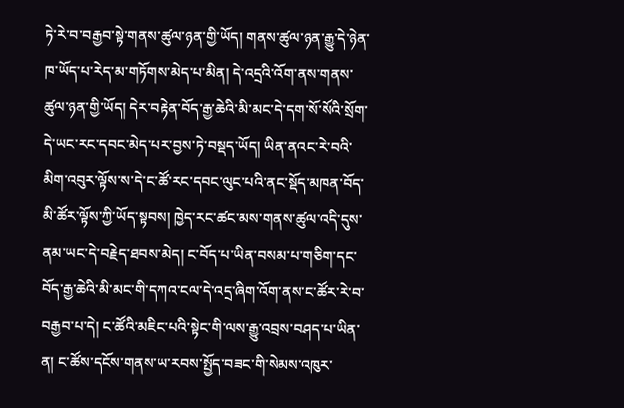ཏེ་རེ་བ་བརྒྱབ་སྟེ་གནས་ཚུལ་ཉན་གྱི་ཡོད། གནས་ཚུལ་ཉན་རྒྱུ་དེ་ཉེན་ཁ་ཡོད་པ་རེད་མ་གཏོགས་མེད་པ་མིན། དེ་འདྲའི་འོག་ནས་གནས་ཚུལ་ཉན་གྱི་ཡོད། དེར་བརྟེན་བོད་རྒྱ་ཆེའི་མི་མང་དེ་དག་སོ་སོའི་སྲོག་དེ་ཡང་རང་དབང་མེད་པར་བྱས་ཏེ་བསྡད་ཡོད། ཡིན་ནའང་རེ་བའི་མིག་འབུར་ལྟོས་ས་དེ་ང་ཚོ་རང་དབང་ལུང་པའི་ནང་སྡོད་མཁན་བོད་མི་ཚོར་ལྟོས་ཀྱི་ཡོད་སྟབས། ཁྱེད་རང་ཚང་མས་གནས་ཚུལ་འདི་དུས་ནམ་ཡང་དེ་བརྗེད་ཐབས་མེད། ང་བོད་པ་ཡིན་བསམ་པ་གཅིག་དང་བོད་རྒྱ་ཆེའི་མི་མང་གི་དཀའ་ངལ་དེ་འདྲ་ཞིག་འོག་ནས་ང་ཚོར་རེ་བ་བརྒྱབ་པ་དེ། ང་ཚོའི་མཇིང་པའི་སྟེང་གི་ལས་རྒྱུ་འབྲས་བཤད་པ་ཡིན་ན། ང་ཚོས་དངོས་གནས་ཡ་རབས་སྤྱོད་བཟང་གི་སེམས་འཁུར་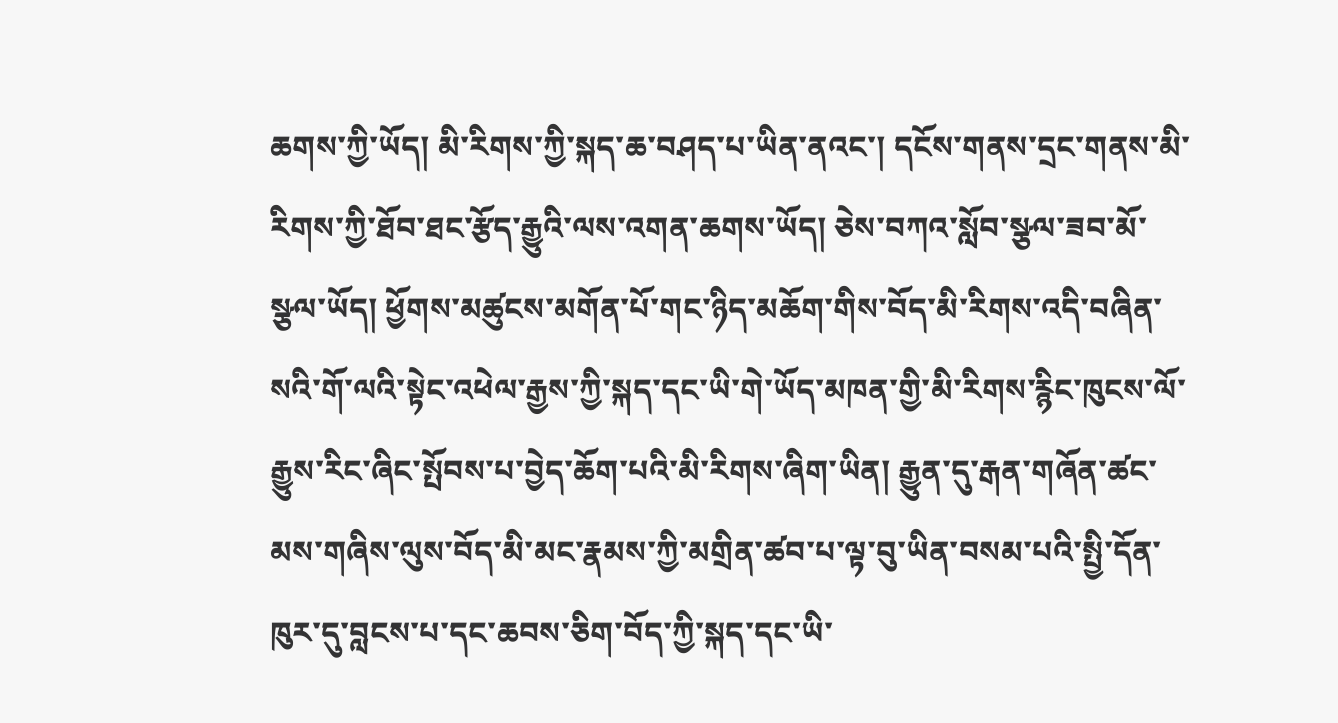ཆགས་ཀྱི་ཡོད། མི་རིགས་ཀྱི་སྐད་ཆ་བཤད་པ་ཡིན་ནའང་། དངོས་གནས་དྲང་གནས་མི་རིགས་ཀྱི་ཐོབ་ཐང་རྩོད་རྒྱུའི་ལས་འགན་ཆགས་ཡོད། ཅེས་བཀའ་སློབ་སྩལ་ཟབ་མོ་སྩལ་ཡོད། ཕྱོགས་མཚུངས་མགོན་པོ་གང་ཉིད་མཆོག་གིས་བོད་མི་རིགས་འདི་བཞིན་སའི་གོ་ལའི་སྟེང་འཕེལ་རྒྱས་ཀྱི་སྐད་དང་ཡི་གེ་ཡོད་མཁན་གྱི་མི་རིགས་རྙིང་ཁུངས་ལོ་རྒྱུས་རིང་ཞིང་སྤོབས་པ་བྱེད་ཆོག་པའི་མི་རིགས་ཞིག་ཡིན། རྒྱུན་དུ་རྒན་གཞོན་ཚང་མས་གཞིས་ལུས་བོད་མི་མང་རྣམས་ཀྱི་མགྲིན་ཚབ་པ་ལྟ་བུ་ཡིན་བསམ་པའི་སྤྱི་དོན་ཁུར་དུ་བླངས་པ་དང་ཆབས་ཅིག་བོད་ཀྱི་སྐད་དང་ཡི་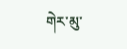གེར་མུ་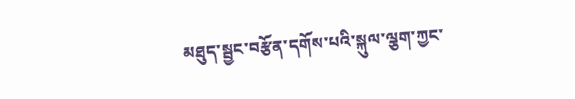མཐུད་སྦྱང་བརྩོན་དགོས་པའི་སྐུལ་ལྕག་ཀྱང་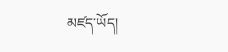མཛད་ཡོད།